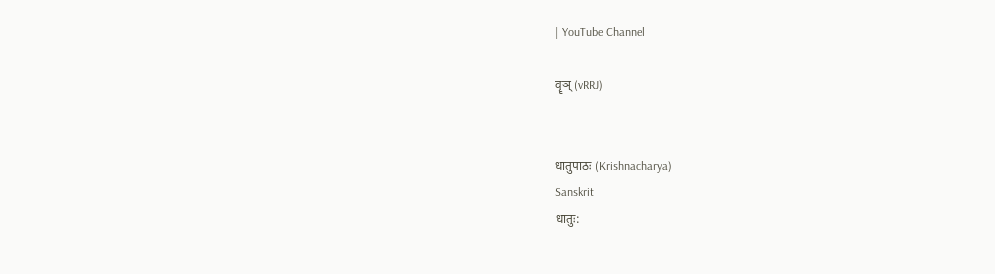| YouTube Channel

वॄञ् (vRRJ)


धातुपाठः (Krishnacharya)
Sanskrit
धातुः: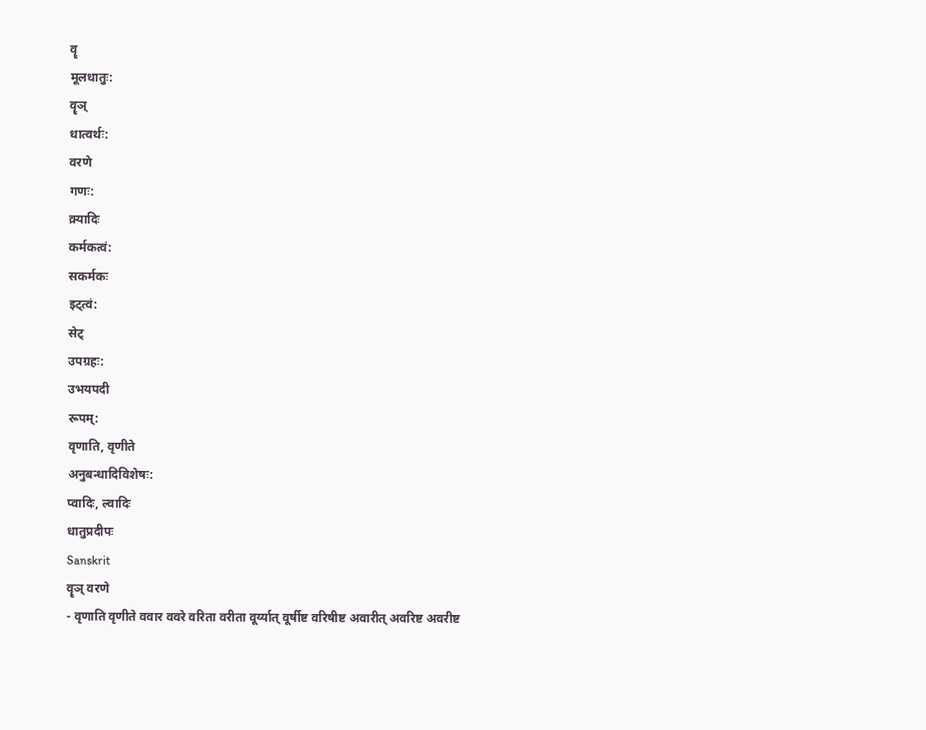वॄ
मूलधातुः:
वॄञ्
धात्वर्थः:
वरणे
गणः:
क्र्यादिः
कर्मकत्वं:
सकर्मकः
इट्त्वं:
सेट्
उपग्रहः:
उभयपदी
रूपम्:
वृणाति, वृणीते
अनुबन्धादिविशेषः:
प्वादिः, ल्वादिः
धातुप्रदीपः
Sanskrit
वॄञ् वरणे
- वृणाति वृणीते ववार ववरे वरिता वरीता वूर्य्यात् वूर्षीष्ट वरिषीष्ट अवारीत् अवरिष्ट अवरीष्ट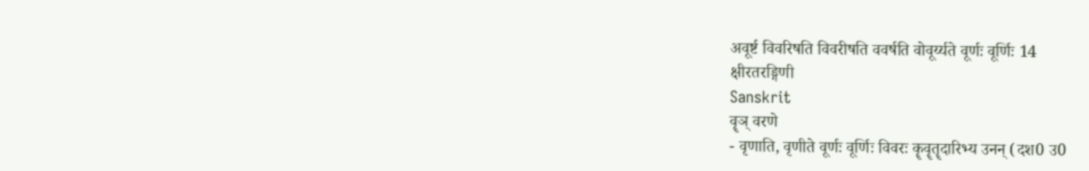अवूर्ष्ट विवरिषति विवरीषति ववर्षति वोवूर्य्यते वूर्णः वूर्णिः 14
क्षीरतरङ्गिणी
Sanskrit
वॄञ् वरणे
- वृणाति, वृणीते वूर्णः वूर्णिः विवरः कॄवॄतॄदारिभ्य उनन् (दश0 उ0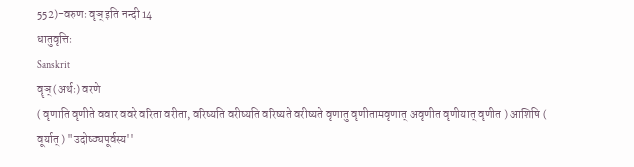552)-वरुणः वृञ् इति नन्दी 14
धातुवृत्तिः
Sanskrit
वॄञ् (अर्थः) वरणे
( वृणाति वृणीते ववार ववरे वरिता वरीता, वरिष्यति वरीष्यति वरिष्यते वरीष्यते वृणातु वृणीतामवृणात् अवृणीत वृणीयात् वृणीत ) आशिषि ( वूर्यात् ) "उदोष्ठ्यपूर्वस्य''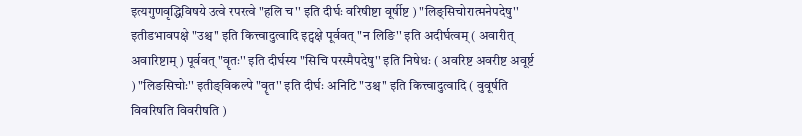इत्यगुणवृद्धिविषये उत्वे रपरत्वे "हलि च'' इति दीर्घः वरिषीष्टा वूर्षीष्ट ) "लिङ्सिचोरात्मनेपदेषु'' इतीडभावपक्षे "उश्च'' इति कित्त्वादुत्वादि इट्पक्षे पूर्ववत् "न लिङि'' इति अदीर्घत्वम् ( अवारीत् अवारिष्टाम् ) पूर्ववत् "वॄतः'' इति दीर्घस्य "सिचि परस्मैपदेषु'' इति निषेधः ( अवरिष्ट अवरीष्ट अवूर्ष्ट ) "लिङसिचोः'' इतीङ्विकल्पे "वॄत'' इति दीर्घः अनिटि "उश्च'' इति कित्त्वादुत्वादि ( वुवूर्षति विवरिषति विवरीषति )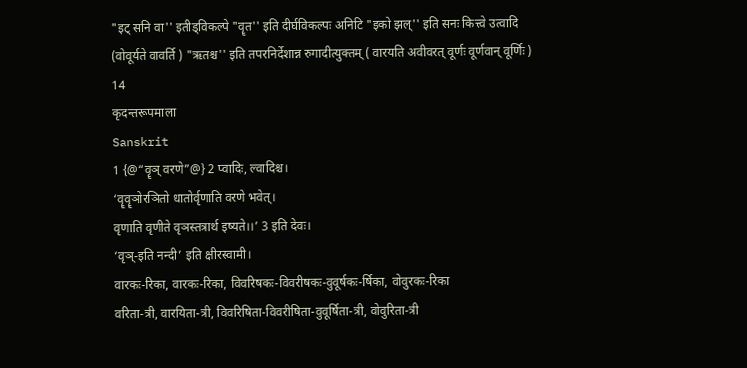"इट् सनि वा'' इतीड्विकल्पे "वॄत'' इति दीर्घविकल्पः अनिटि "इको झल्'' इति सनः कित्त्वे उत्वादि (वोवूर्यते वावर्ति ) "ऋतश्च'' इति तपरनिर्देशान्न रुगादीत्युक्तम् ( वारयति अवीवरत् वूर्णः वूर्णवान् वूर्णिः ) 14
कृदन्तरूपमाला
Sanskrit
1 {@“वॄञ् वरणे”@} 2 प्वादिः, ल्वादिश्च।
‘वॄवॄञोरञितो धातोर्वृणाति वरणे भवेत्।
वृणाति वृणीते वृञस्तत्रार्थ इष्यते।।’ 3 इति देवः।
‘वृञ्-इति नन्दी’ इति क्षीरस्वामी।
वारकः-रिका, वारकः-रिका, विवरिषकः-विवरीषकः-वुवूर्षकः-र्षिका, वोवुरकः-रिका
वरिता-त्री, वारयिता-त्री, विवरिषिता-विवरीषिता-वुवूर्षिता-त्री, वोवुरिता-त्री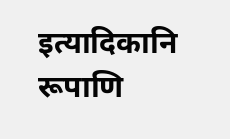इत्यादिकानि रूपाणि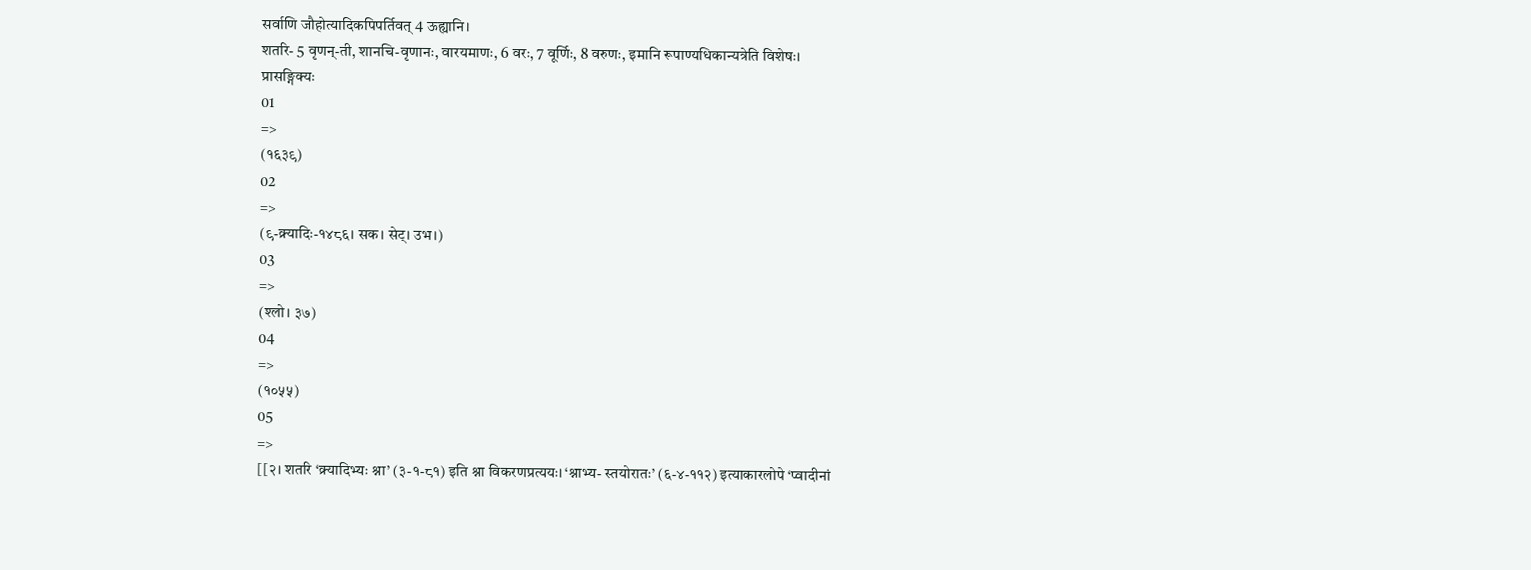सर्वाणि जौहोत्यादिकपिपर्तिवत् 4 ऊह्यानि।
शतरि- 5 वृणन्-ती, शानचि-वृणानः, वारयमाणः, 6 वरः, 7 वूर्णिः, 8 वरुणः, इमानि रूपाण्यधिकान्यत्रेति विशेषः।
प्रासङ्गिक्यः
01
=>
(१६३९)
02
=>
(९-क्र्यादिः-१४८६। सक। सेट्। उभ।)
03
=>
(श्लो। ३७)
04
=>
(१०५५)
05
=>
[[२। शतरि ‘क्र्यादिभ्यः श्ना’ (३-१-८१) इति श्ना विकरणप्रत्ययः। ‘श्नाभ्य- स्तयोरातः’ (६-४-११२) इत्याकारलोपे ‘प्वादीनां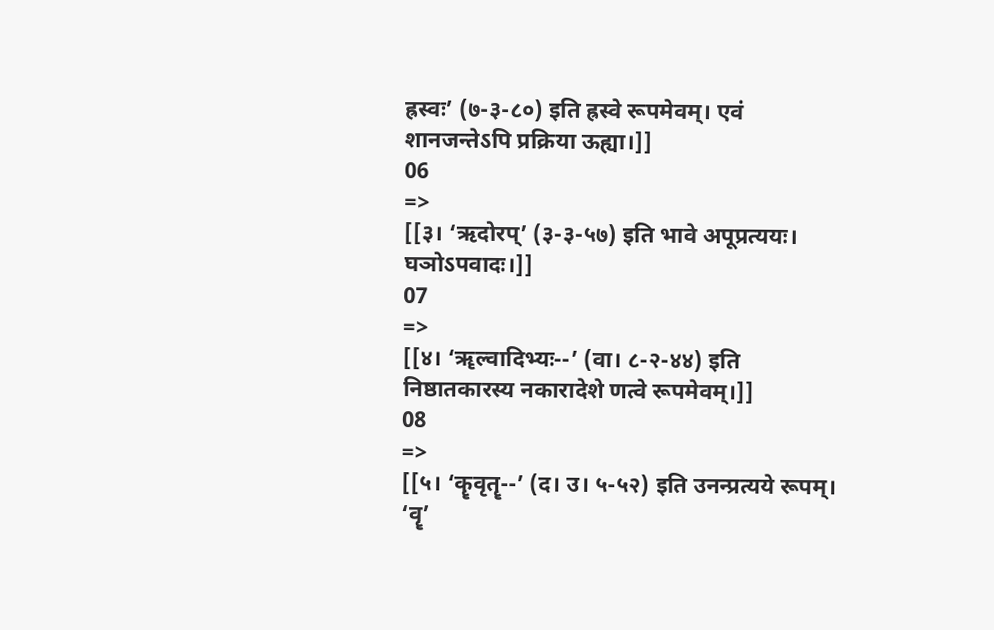ह्रस्वः’ (७-३-८०) इति ह्रस्वे रूपमेवम्। एवं शानजन्तेऽपि प्रक्रिया ऊह्या।]]
06
=>
[[३। ‘ऋदोरप्’ (३-३-५७) इति भावे अपूप्रत्ययः। घञोऽपवादः।]]
07
=>
[[४। ‘ॠल्वादिभ्यः--’ (वा। ८-२-४४) इति निष्ठातकारस्य नकारादेशे णत्वे रूपमेवम्।]]
08
=>
[[५। ‘कॄवृतॄ--’ (द। उ। ५-५२) इति उनन्प्रत्यये रूपम्। ‘वॄ’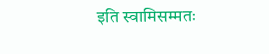इति स्वामिसम्मतः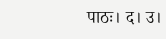पाठः। द। उ।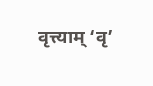वृत्त्याम् ‘वृ’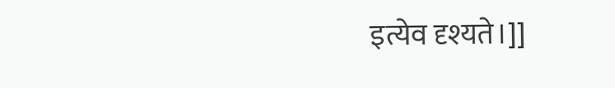इत्येव दृश्यते।]]